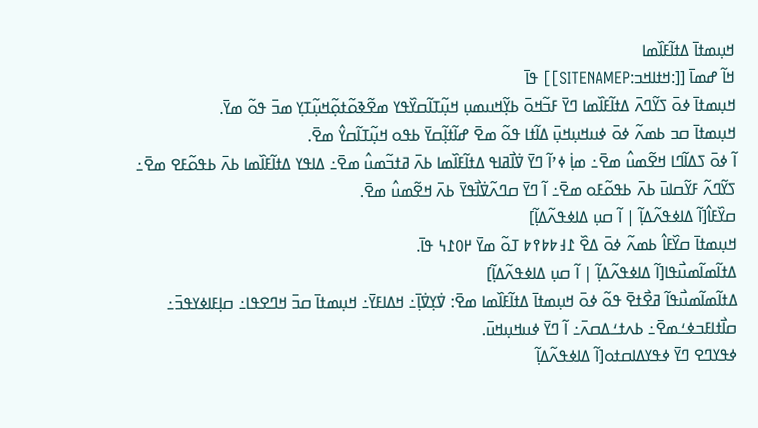ߞߎ߲ߘߙߊ߫ ߡߙߊ߬ߓߊ߰ߘߊ
ߞߊ߬ ߝߘߊ߫ [[:ߞߙߊߞߏ:SITENAMEP]] ߟߊ߫
ߞߎ߲ߘߙߊ߫ ߦߋ߫ ߖߌ߬ߣߍ߫ ߡߙߊ߬ߓߊ߰ߘߊ ߣߌ߫ ߓߏ߬ߞߋ߫ ߕߌ߲߬ߞߎߘߎ߲ ߞߎ߲߬ߠߊ߬ߛߌ߰ߟߌ ߘߐ߬ߢߋ߬ߙߋ߲߬ߞߎ߲߬ߠߌ߲ ߘߏ߫ ߟߋ߬ ߘߌ߫.
ߞߎ߲ߘߙߊ߫ ߛߏ ߕߘߍ߬ ߦߋ߫ ߦߎߞߎ߲ߞߎ߲߫ ߡߊ߬ߙߊ ߟߋ߬ ߘߐ߫ ߝߊ߬ߙߊ߲߬ߛߌ߫ ߕߟߋ ߞߎ߲߬ߠߊ߬ߛߌ߮ ߘߐ߫.
ߊ߬ ߦߋ߫ ߖߡߊ߬ߣߊ ߞߐ߬ߘߎ߮ ߘߐ߫߸ ߘߊ߲߭ ߦߴߊ߬ ߣߌ߫ ߜ߭ߊ߯ߥߊߟ ߡߙߊ߬ߓߊ߰ߘߊ ߕߍ߫ ߥߙߏ߬ߘߎ߮ ߘߐ߫߸ ߡߊߟߌ ߡߙߊ߬ߓߊ߰ߘߊ ߕߍ߫ ߕߟߋ߬ߓߐ ߘߐ߫߸ ߖߌ߬ߣߍ߬ ߓߌ߬ߛߊߎ߫ ߕߍ߫ ߕߟߋ߬ߓߋ ߘߐ߫߸ ߊ߬ ߣߌ߫ ߛߣߍ߬ߜ߭ߊ߯ߟߌ߫ ߕߍ߫ ߞߐ߬ߘߎ߮ ߘߐ߫.
ߛߌ߰ߓߊ߮[ߊ߬ ߡߊߦߟߍ߬ߡߊ߲߬ | ߊ߬ ߛߎ߲ ߡߊߦߟߍ߬ߡߊ߲߬]
ߞߎ߲ߘߙߊ߫ ߛߌ߰ߓߊ߮ ߕߘߍ߬ ߦߋ߫ ߡߐ߰ ߁߃߈߈߉߈ ߠߋ߬ ߘߌ߫ ߂߀߁߆ ߟߊ߫.
ߡߙߊ߬ߘߊ߬ߘߎ߯ߟߊ[ߊ߬ ߡߊߦߟߍ߬ߡߊ߲߬ | ߊ߬ ߛߎ߲ ߡߊߦߟߍ߬ߡߊ߲߬]
ߡߙߊ߬ߘߊ߬ߘߎ߯ߟߊ߬ ߥߐ߯ߙߐ߫ ߟߋ߬ ߦߋ߫ ߞߎ߲ߘߙߊ߫ ߡߙߊ߬ߓߊ߰ߘߊ ߘߐ߫: ߜ߭ߌ߲ߜ߭ߊ߲߫߸ ߞߡߊߓߌ߫߸ ߞߎ߲ߘߙߊ߫ ߛߏ߫ ߞߣߐߟߊ߸ ߛߊ߲ߓߊߦߌߟߏ߫߸ ߛߊ߯ߙߊߓߏߦߑߘߐ߫߸ ߕߍߙߑߡߛߍ߫߸ ߊ߬ ߣߌ߫ ߦߎߞߎ߲ߞߎ߫.
ߦߟߌߣߐ ߣߌ߫ ߦߟߌߡߊߛߙߋ[ߊ߬ ߡߊߦߟߍ߬ߡߊ߲߬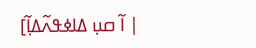| ߊ߬ ߛߎ߲ ߡߊߦߟߍ߬ߡߊ߲߬]